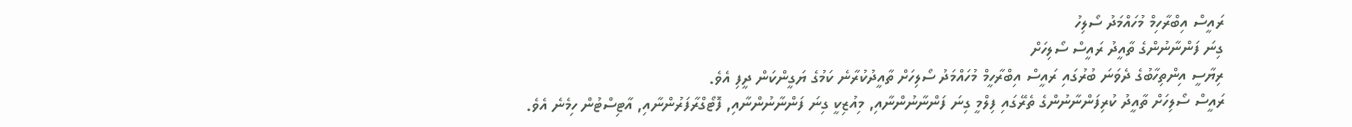ރައީސް އިބްރާހިމް މުހައްމަދު ސޯލިހު
ގިނަ ފަންނާނުންގެ ތާއީދު ރައީސް ސޯލިހަށް
ރިޔާސީ އިންތިހާބުގެ ދެވަނަ ބުރުގައި ރައީސް އިބްރާހީމް މުހައްމަދު ސޯލިހަށް ތާއީދުކުރާނެ ކަމުގެ ޔަގީންކަން ދީފި އެވެ.
ރައީސް ސޯލިހަށް ތާއީދު ކުރިފަންނާނުންގެ ތެރޭގައި ފިލްމީ ގިނަ ފަންނާނުންނާއި, މިއުޒިކީ ގިނަ ފަންނާނުންނާއި, ފޮޓޯގްރާފަރުންނާއި, އާޓިސްޓުން ހިމެނެ އެވެ.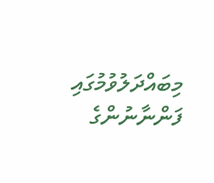މިބައްދަލުވުމުގައި ފަންނާނުންގެ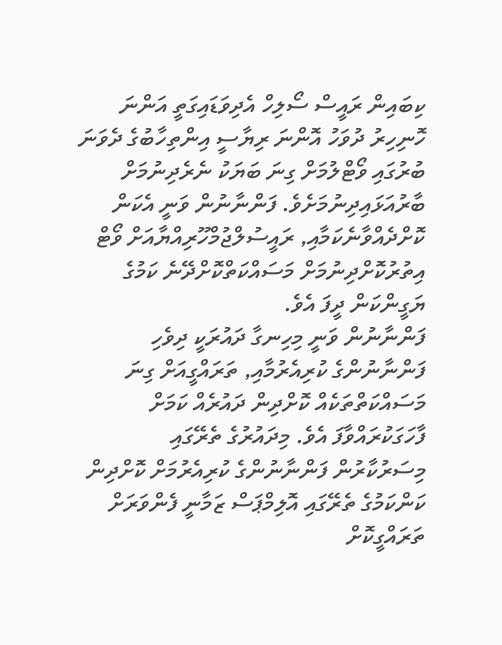ކިބައިން ރައީސް ސޯލިހް އެދިވަޑައިގަތީ އަންނަ ހޮނިހިރު ދުވަހު އޮންނަ ރިޔާސީ އިންތިހާބުގެ ދެވަނަ ބުރުގައި ވޯޓްލުމަށް ގިނަ ބަޔަކު ނެރެދިނުމަށް ބާރުއަޅައިދިނުމަށެވެ. ފަންނާނުން ވަނީ އެކަން ކޮށްދެއްވާނެކަމާއި, ރައީސުލްޖުމްހޫރިއްޔާއަށް ވޯޓް އިތުރުކޮށްދިނުމަށް މަސައްކަތްކޮށްދޭނެ ކަމުގެ ޔަގީންކަން ދީފަ އެވެ.
ފަންނާނުން ވަނީ މިހިނގާ ދައުރަކީ ދިވެހި ފަންނާނުންގެ ކުރިއެރުމާއި, ތަރައްގީއަށް ގިނަ މަސައްކަތްތަކެއް ކޮށްދިން ދައުރެއް ކަމަށް ފާހަގަކުރައްވާފަ އެވެ. މިދައުރުގެ ތެރޭގައި މިސަރުކާރުން ފަންނާނުންގެ ކުރިއެރުމަށް ކޮށްދިން ކަންކަމުގެ ތެރޭގައި އޮލިމްޕަސް ޒަމާނީ ފެންވަރަށް ތަރައްގީކޮށް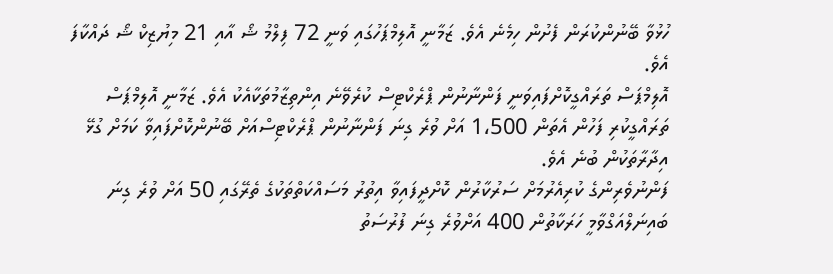ހުޅުވާ ބޭނުންކުރަން ފެށުން ހިމެނެ އެވެ. ޒަމާނީ އޮލިމްޕަހުގައި ވަނީ 72 ފިލްމު ޝޯ އާއި 21 މިޔުޒިކް ޝޯ ދައްކާފަ އެވެ.
އޮލިމްޕަސް ތަރައްގީކޮށްފައިވަނީ ފަންނާނުން ޕްރެކްޓިސް ކުރެވޭނެ އިންތިޒާމުތަކާއެކު އެވެ. ޒަމާނީ އޮލިމްޕަސް ތަރައްގީކުރި ފަހުން އެތަން 1،500 އަށް ވުރެ ގިނަ ފަންނާނުން ޕްރެކްޓިސްއަށް ބޭނުންކޮށްފައިވާ ކަމަށް ގުޅޭ އިދާރާތަކުން ބުނެ އެވެ.
ފަންނުވެރިންގެ ކުރިއެރުމަށް ސަރުކާރުން ކޮށްދީފައިވާ އިތުރު މަސައްކަތްތަކުގެ ތެރޭގައި 50 އަށް ވުރެ ގިނަ ބައިނަލްއަގްވާމީ ހަރަކާތުން 400 އަށްވުރެ ގިނަ ފުރުސަތު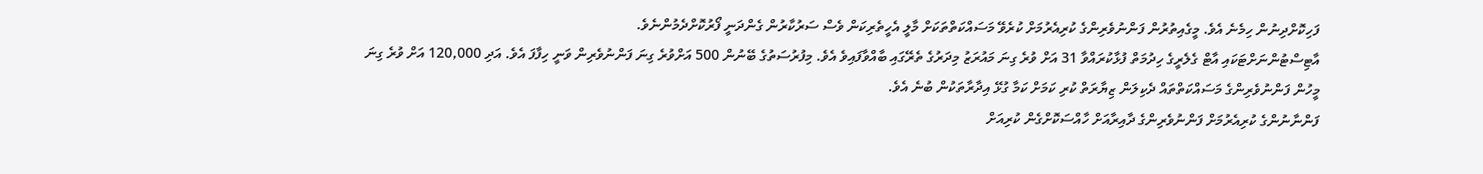ފަހިކޮށްދިނުން ހިމެނެ އެވެ. މީގެއިތުރުން ފަންނުވެރިންގެ ކުރިއެރުމަށް ކުރެވޭ މަސައްކަތްތަކަށް މާލީ އެހީތެރިކަން ވެސް ސަރުކާރުން ގެންދަނީ ފޯރުކޮށްދެމުންނެވެ.
އާޓިސްޓުންނަށްޓަކައި އާޓް ގެލެރީގެ ހިދުމަތް ފުޅާކުރައްވާ 31 އަށް ވުރެ ގިނަ މައުރަޒު މިދަރުގެ ތެރޭގައި ބާއްވާފައިވެ އެވެ. މިފުރުސަތުގެ ބޭނުން 500 އަށްވުރެ ގިނަ ފަންނުވެރިން ވަނީ ހިފާފަ އެވެ. އަދި 120,000 އަށް ވުރެ ގިނަ މީހުން ފަންނުވެރިންގެ މަސައްކަތްތައް ދެކިލަން ޒިޔާރަތް ކުރި ކަމަށް ކަމާ ގުޅޭ އިދާރާތަކުން ބުނެ އެވެ.
ފަންނާނުންގެ ކުރިއެރުމަށް ފަންނުވެރިންގެ ދާއިރާއަށް ހާއްސަކޮށްގެން ކުރިއަށް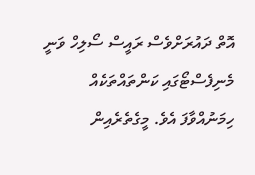އޮތް ދައުރަށްވެސް ރައީސް ސޯލިހް ވަނީ މެނިފެސްޓޯގައި ކަންތައްތަކެއް ހިމަނުއްވާފަ އެވެ. މީގެތެރެއިން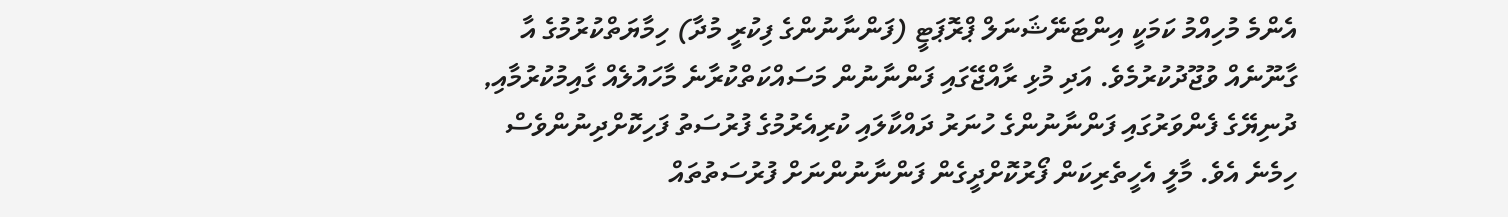އެންމެ މުހިއްމު ކަމަކީ އިންޓަނޭޝަނަލް ޕްރޮޕަޓީ (ފަންނާނުންގެ ފިކުރީ މުދާ) ހިމާޔަތްކުރުމުގެ އާ ގާނޫނެއް ވުޖޫދުކުރުމެވެ. އަދި މުޅި ރާއްޖޭގައި ފަންނާނުން މަސައްކަތްކުރާނެ މާހައުލެއް ގާއިމުކުރުމާއި, ދުނިޔޭގެ ފެންވަރުގައި ފަންނާނުންގެ ހުނަރު ދައްކާލައި ކުރިއެރުމުގެ ފުރުސަތު ފަހިކޮށްދިނުންވެސް ހިމެނެ އެވެ. މާލީ އެހީތެރިކަން ފޯރުކޮށްދީގެން ފަންނާނުންނަށް ފުރުސަތުތައް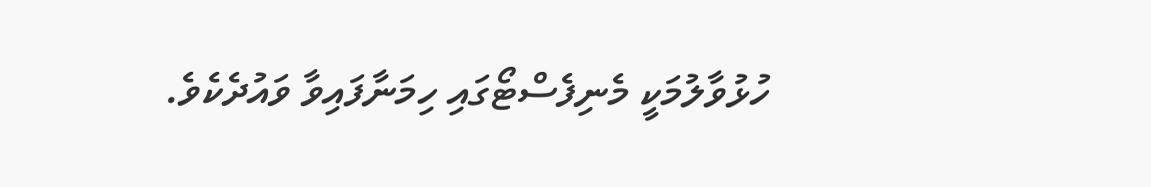ހުޅުވާލުމަކީ މެނިފެސްޓޯގައި ހިމަނާފައިވާ ވައުދެކެވެ.